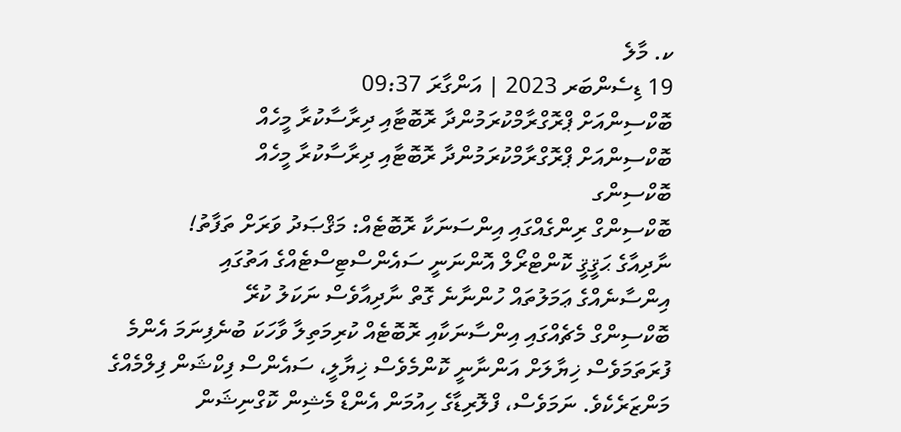ކ. މާލެ
19 ޑިސެންބަރ 2023 | އަންގާރަ 09:37
ބޮކްސިންއަށް ޕްރޮގްރާމްކުރަމުންދާ ރޮބޮޓާއި ދިރާސާކުރާ މީހެއް
ބޮކްސިންއަށް ޕްރޮގްރާމްކުރަމުންދާ ރޮބޮޓާއި ދިރާސާކުރާ މީހެއް
ބޮކްސިންގ
ބޮކްސިންގް ރިންގެއްގައި އިންސަނަކާ ރޮބޮޓެއް: މަޤްޞަދު ވަރަށް ތަފާތު!
ނާދިއާގެ ޙަޤީޤީ ކޮންޓްރޯލް އޮންނަނީ ސައެންސްޓިސްޓެއްގެ އަތުގައި
އިންސާނެއްގެ ޢަމަލުތައް ހުންނާނެ ގޮތް ނާދިއާވެސް ނަކަލު ކުރޭ
ބޮކްސިންގް މެޗެއްގައި އިންސާނަކާއި ރޮބޮޓެއް ކުރިމަތިލާ ވާހަކަ ބުނެފިނަމަ އެންމެ ފުރަތަމަވެސް ޚިޔާލަށް އަންނާނީ ކޮންމެވެސް ޚިޔާލީ، ސައެންސް ފިކްޝަން ފިލްމެއްގެ މަންޒަރެކެވެ. ނަމަވެސް، ފްލޮރިޑާގެ ހިއުމަން އެންޑް މެޝިން ކޮގްނިޝަން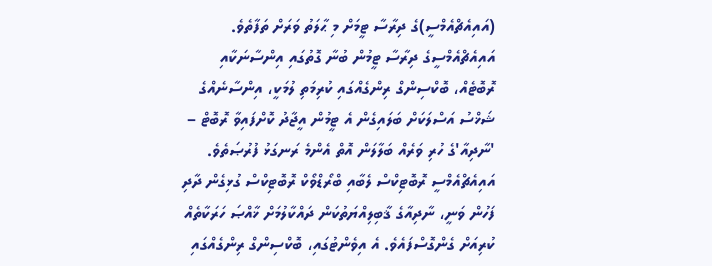(އައިއެޗްއެމްސީ)ގެ ދިރާސާ ޓީމަށް މި ޙާލަތު ވަރަށް ތަފާތެވެ. އައިއެޗްއެމްސީގެ ދިރާސާ ޓީމުން ބުނާ ގޮތުގައި އިންސާނަކާއި ރޮބޮޓެއް، ބޮކްސިންގް ރިންގެއްގައި ކުރިމަތި ލުމަކީ، އިންސާނެއްގެ ޝަޚްސު އަސްލަކަށް ބަލައިގެން އެ ޓީމުން އީޖާދު ކޮށްފައިވާ ރޮބޮޓް – 'ނާދިއާ'ގެ ހުރި ވަރެއް ބަލާލަން އޮތް އެންމެ ރަނގަޅު ފުރުޞަތެވެ.
އައިއެޗްއެމްސީ ރޮބޮޓިކްސް ލެބާއި ބްރޯޑްވޯކް ރޮބޮޓިކްސް ގުޅިގެން ދާދި ފަހުން ވަނީ، ނާދިއާގެ ޤާބިލިއްޔަތުކަން ދައްކާލުމަށް ޚާއްޞަ ހަރަކާތެއް ކުރިއަށް ގެންގޮސްފައެވެ. އެ އިވެންޓުގައި، ބޮކްސިންގް ރިންގެއްގައި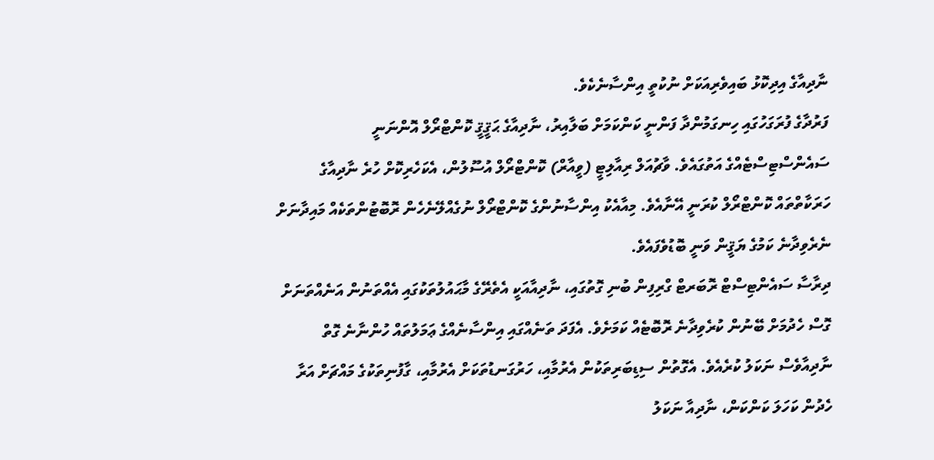ނާދިއާގެ އިދިކޮޅު ބައިވެރިއަކަށް ނުކުތީ އިންސާނެކެވެ.
ފަރުދާގެ ފުރަގަހުގައި ހިނގަމުންދާ ފަންނީ ކަންކަމަށް ބަލާއިރު، ނާދިއާގެ ޙަޤީޤީ ކޮންޓްރޯލް އޮންނަނީ ސައެންސްޓިސްޓެއްގެ އަތުގައެވެ. ވާޗުއަލް ރިއާލިޓީ (ވީއާރް) ކޮންޓްރޯލް އުސޫލުން، އެކަހެރިކޮށް ހުރެ ނާދިއާގެ ހަރަކާތްތައް ކޮންޓްރޯލް ކުރަނީ އޭނާއެވެ. މިއާއެކު އިންސާނުންގެ ކޮންޓްރޯލް ނުގެއްލޭނެހެން ރޮބޮޓުންތަކެއް މައިދާނަށް ނެރެވިދާނެ ކަމުގެ ޔަޤީން ވަނީ ބޮޑުވެފައެވެ.
ދިރާސާ ސައެންޓިސްޓް ރޮބަރޓް ގްރިފިން ބުނި ގޮތުގައި، ނާދިއާއަކީ އެތެރޭގެ މާޙައުލުތަކުގައި އެއްތަނުން އަނެއްތަނަށް ގޮސް ހެދުމަށް ބޭނުން ކުރެވިދާނެ ރޮބޮޓެއް ކަމަށެވެ. އެފަދަ ތަނެއްގައި އިންސާނެއްގެ ޢަމަލުތައް ހުންނާނެ ގޮތް ނާދިއާވެސް ނަކަލު ކުރެއެވެ. އެގޮތުން ސިޑިބަރިތަކުން އެރުމާއި، ހަރުގަނޑުތަކަށް އެރުމާއި، ގާފުނިތަކުގެ މައްޗަށް އަރާ ހެދުން ކަހަލަ ކަންކަން، ނާދިއާ ނަކަލު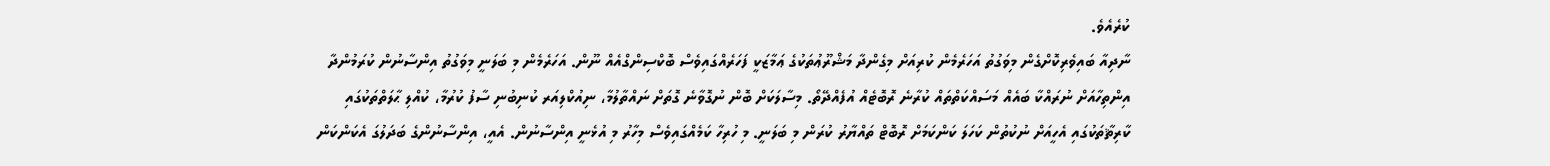ކުރެއެވެ.
ނާދިއާ ބައިވެރިކޮށްގެން މިވަގުތު އަހަރެމެން ކުރިއަށް މިގެންދާ މަޝްރޫޢުތަކުގެ ޢަމާޒަކީ ފަހަރެއްގައިވެސް ބޮކްސިންގްއެއް ނޫން. އަހަރެމެން މި ބަލަނީ މިވަގުތު އިންސާނުން ކުރަމުންދާ އިންތިހާއަށް ނުރައްކާ ބައެއް މަސައްކަތްތައް ކުރާނެ ރޮބޮޓެއް އުފެއްދޭތޯ. މިސާލަކަށް ބޮން ނުގޮވާނެ ގޮތަށް ނައްތާލުމާ، ނިއުކްލިއަރ ކުނިބުނި ސާފު ކުރުމާ، ކުއްލި ޙާލަތްތަކުގައި ކާރިޘާތަކުގައި އެހީއަށް ނުކުތުން ކަހަލަ ކަންކަމަށް ރޮބޮޓް ތައްޔާރު ކުރަން މި ބަލަނީ. މި ހުރިހާ ކަމެއްގައިވެސް މިހާރު މި އުޅެނީ އިންސާނުން. އެއީ، އިންސާނުންގެ ބަދަލުގަ އެކަންކަން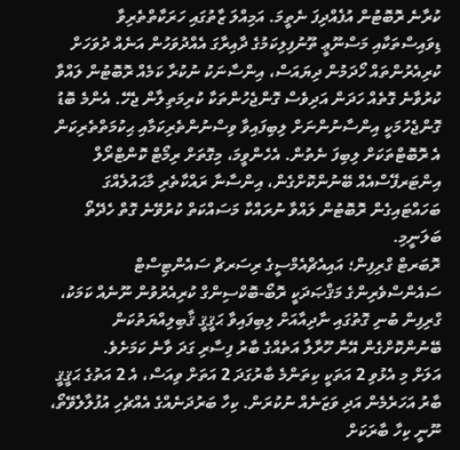ކުރާނެ ރޮބޮޓުން އުފެއްދިފަ ނެތީމަ. އަމިއްލަ ޒާތުގައި ހަރަކާތްތެރިވާ ޑިވައިސްތަކާއި މަސްނޫޢީ ތޫނުފިލިކަމުގެ ދާއިރާގަ އެއްދުވަހުން އަނެއް ދުވަހަށް ކުރިއެރުންތައް ހޯދަމުން ދިޔައަސް، އިންސާނަކު ނުކުރާ ކަމެއް ރޮބޮޓުން ލައްވާ ކުރުވާނެ ގޮތެއް ހަދަން އަދިވެސް ގޮންޖެހުންތަކާ ކުރިމަތިލާން ޖެހޭ. އެންމެ ބޮޑު ގޮންޖެހުމަކީ އިންސާނުންނަށް ލިބިފައިވާ ވިސްނުންތެރިކަމާއި ޙިކުމަތްތެރިކަން އެ ރޮބޮޓްތަކަށް ލިބިފަ ނެތުން. އެހެންވީމަ، މިގޮތަށް ރިމޯޓް ކޮންޓްރޯލް އިންޓަރފޭސްއެއް ބޭނުންކޮށްގެން، އިންސާނާ ރައްކާތެރި މާޙައުލެއްގަ ބަހައްޓައިގެން ރޮބޮޓުން ލައްވާ ނުރައްކާ މަސައްކަތް ކުރުވޭނެ ގޮތް ހެދޭތޯ ބަލަނީމި.
ރޮބަރޓް ގްރިފިން؛ އައިއެޗްއެމްސީގެ ރިސަރޗް ސައެންޓިސްޓް
ސައެންސްވެރިންގެ މަޤްޞަދަކީ ރޮބޯ-ބޮކްސިންގް ކުރިއެރުވުން ނޫނެއް ކަމަކު، ގްރިފިން ބުނި ގޮތުގައި ނާދިއާއަށް ލިބިފައިވާ ޙަޤީޤީ ޤާބިލިއްޔަތުކަން ބޭނުންކޮށްގެން އޭނާ ހޫރާލާ އަތެއްގެ ބާރު ފިސާރި ގަދަ ވާނެ ކަމަށެވެ.
އަލަށް މި އެޅުވި 2 އަތަކީ ކިތަންމެ ބާރުގަދަ 2 އަތަށް ވިއަސް، އެ 2 އަތުގެ ޙަޤީޤީ ބާރު އަހަރެމެން އަދި ވަޒަނެއް ނުކުރަން. ކިހާ ބަރުދަނެއްގެ އެއްޗެހި އުފުލާލެވޭތޯ، ނޫނީ ކިހާ ބާރަކަށް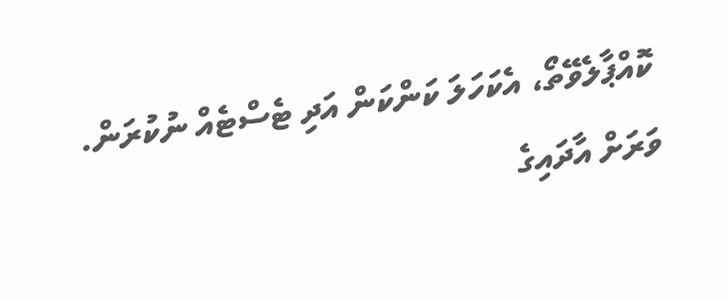ކޮއްޕާލެވޭތޯ، އެކަހަލަ ކަންކަން އަދި ޓެސްޓެއް ނުކުރަން. ވަރަށް އާދައިގެ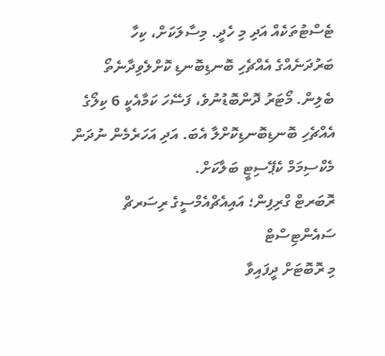ޓެސްޓުތަކެއް އަދި މި ހެދީ. މިސާލަކަށް، ކިހާ ބަރުދަނެއްގެ އެއްޗެހި ބޮނޑިބޮނޑި ކޮށްލެވިދާނެތޯ ބެލިން. މޯޓަރު ދޮންބޮޑުނުވެ، ފަސޭހަ ކަމާއެކީ 6 ކިލޯގެ އެއްޗެހި ބޮނޑިބޮނޑިކޮށްލާ އެބަ. އަދި އަހަރެމެން ނުދަން މެކްސިމަމް ކެޕޭސިޓީ ބަލާކަށް.
ރޮބަރޓް ގްރިފިން؛ އައިއެޗްއެމްސީގެ ރިސަރޗް ސައެންޓިސްޓް
މި ރޮބޮޓަށް ދީފައިވާ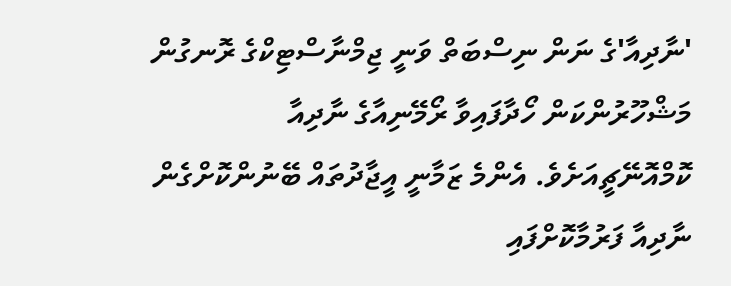'ނާދިއާ'ގެ ނަން ނިސްބަތް ވަނީ ޖިމްނާސްޓިކްގެ ރޮނގުން މަޝްހޫރުންކަން ހޯދާފައިވާ ރޯމޭނިއާގެ ނާދިއާ ކޮމްއޮނޭޗީއަށެވެ. އެންމެ ޒަމާނީ އީޖާދުތައް ބޭނުންކޮށްގެން ނާދިއާ ފަރުމާކޮށްފައި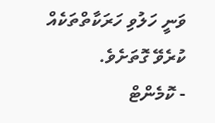ވަނީ ހަލުވި ހަރަކާތްތަކެއް ކުރެވޭ ގޮތަށެވެ.
- ކޮމެންޓް